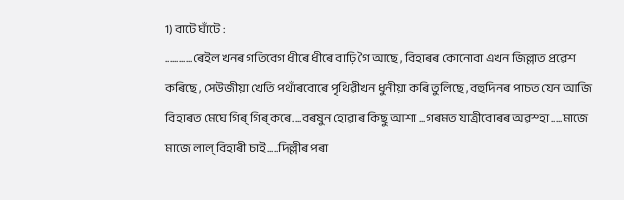1) বাটে ঘাঁটে :
............ৰেইল খনৰ গতিবেগ ধীৰে ধীৰে বাঢ়ি গৈ আছে , বিহাৰৰ কোনোবা এখন জিল্লাত প্ৰৱেশ কৰিছে , সেউজীয়া খেতি পথাঁৰবোৰে পৃথিৱীখন ধুনীয়া কৰি তুলিছে , বহুদিনৰ পাচত যেন আজি বিহাৰত মেঘে গিৰ্ গিৰ্ কৰে....বৰষুন হোৱাৰ কিছু আশা ...গৰমত যাত্ৰীবোৰৰ অৱস্হা .....মাজে মাজে লাল্ বিহাৰী চাই.....দিল্লীৰ পৰা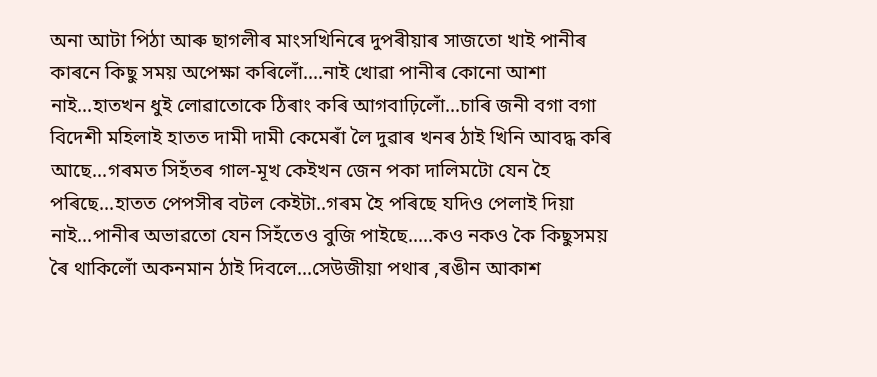অনা আটা পিঠা আৰু ছাগলীৰ মাংসখিনিৰে দুপৰীয়াৰ সাজতো খাই পানীৰ কাৰনে কিছু সময় অপেক্ষা কৰিলোঁ....নাই খোৱা পানীৰ কোনো আশা নাই...হাতখন ধুই লোৱাতোকে ঠিৰাং কৰি আগবাঢ়িলোঁ...চাৰি জনী বগা বগা বিদেশী মহিলাই হাতত দামী দামী কেমেৰাঁ লৈ দুৱাৰ খনৰ ঠাই খিনি আবদ্ধ কৰি আছে...গৰমত সিহঁতৰ গাল-মূখ কেইখন জেন পকা দালিমটো যেন হৈ পৰিছে...হাতত পেপসীৰ বটল কেইটা..গৰম হৈ পৰিছে যদিও পেলাই দিয়া নাই...পানীৰ অভাৱতো যেন সিহঁতেও বুজি পাইছে.....কও নকও কৈ কিছুসময় ৰৈ থাকিলোঁ অকনমান ঠাই দিবলে...সেউজীয়া পথাৰ ,ৰঙীন আকাশ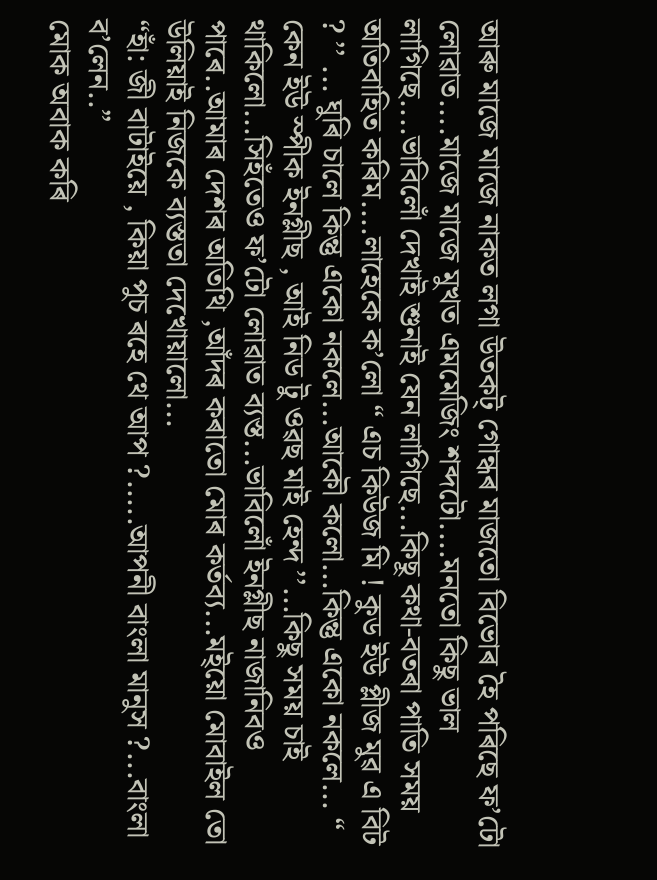আৰু মাজে মাজে নাকত লগা উতকট্ গোন্ধৰ মাজতো বিভোৰ হৈ পৰিছে ফ’টো লোৱাত....মাজে মাজে মুখত এমমেজিং শব্দটো....মনতো কিছু ভাল লাগিছে....ভাবিলোঁ দেখাই শুনাই যেন লাগিছে...কিছূ কথা-বতৰা পাতি সময় অতিবাহিত কৰিম....লাহেকে ক’লো “ এচ কিউজ মি ! কুড ইউ প্লীজ মুৱ এ বিট ? ’’ ... ঘুৰি চালে কিন্তু একো নকলে...আকৌ কলো...কিন্তু একো নকলে... “ কেন ইউ স্পীক ইনগ্লীছ , আই নিড টু ওৱছ মাই হেন্দ ’’...কিছু সময় চাই থাকিলো...সিহঁতেও ফ’টো লোৱাত ব্যস্ত...ভাবিলোঁ ইনগ্লীছ নাজানিবও পাৰে..আমাৰ দেশৰ অতিথি ,আঁদৰ কৰাতো মোৰ কৰ্তব্য...মই্য়ো মোবাইল তো উলিয়াই নিজকে ব্যস্ততা দেখোয়ালো...
“হাঁ: জী বাটাইয়ে , কিয়া পুচ ৰহে থে আপ ?.....আপনী বাংলা মানুস ?...বাংলা ব’লেন..”
মোক অবাক কৰি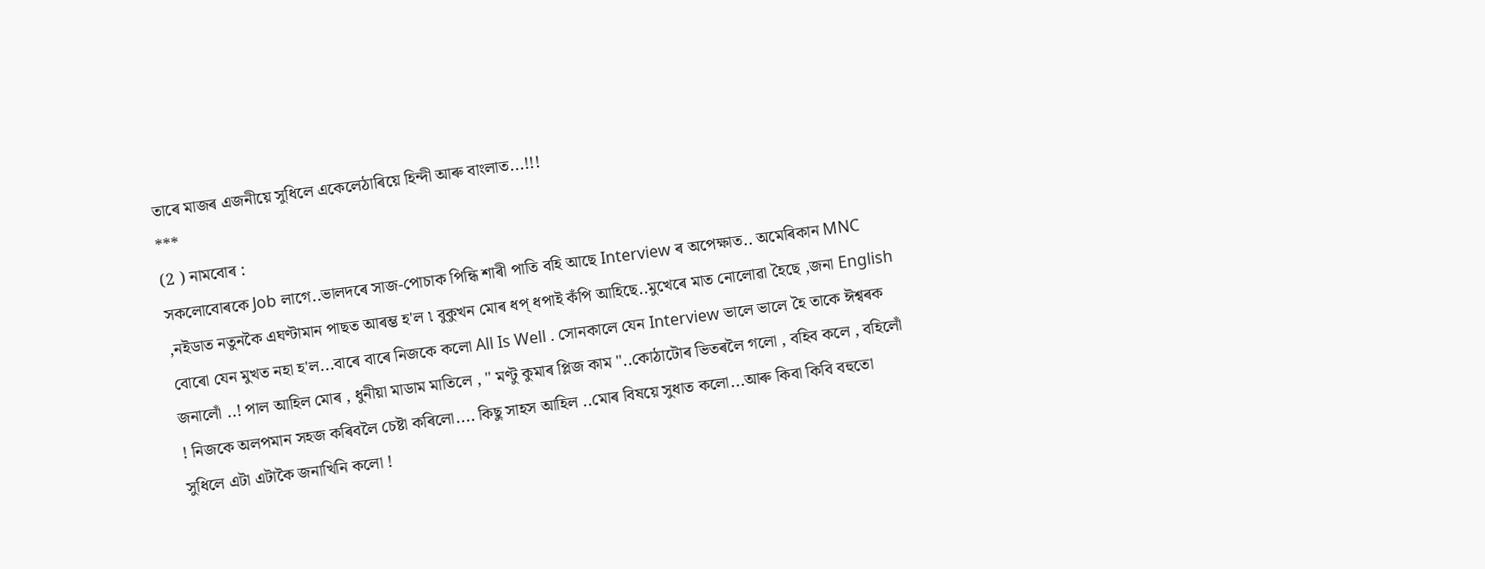তাৰে মাজৰ এজনীয়ে সুধিলে একেলেঠাৰিয়ে হিন্দী আৰু বাংলাত...!!!
***
(2 ) নামবোৰ :
সকলোবোৰকে Job লাগে..ভালদৰে সাজ-পোচাক পিন্ধি শাৰী পাতি বহি আছে Interview ৰ অপেক্ষাত.. অমেৰিকান MNC ,নইডাত নতুনকৈ এঘণ্টামান পাছত আৰম্ভ হ'ল ৷ বুকুখন মোৰ ধপ্ ধপাই কঁপি আহিছে..মুখেৰে মাত নোলোৱা হৈছে ,জনা English বোৰো যেন মুখত নহা হ'ল...বাৰে বাৰে নিজকে কলো All Is Well . সোনকালে যেন Interview ভালে ভালে হৈ তাকে ঈশ্ৱৰক জনালোঁ ..! পাল আহিল মোৰ , ধুনীয়া মাডাম মাতিলে , " মণ্টু কুমাৰ প্লিজ কাম "..কোঠাটোৰ ভিতৰলৈ গলো , বহিব কলে , বহিলোঁ ! নিজকে অলপমান সহজ কৰিবলৈ চেষ্টা কৰিলো.... কিছু সাহস আহিল ..মোৰ বিষয়ে সুধাত কলো...আৰু কিবা কিবি বহুতো সুধিলে এটা এটাকৈ জনাখিনি কলো !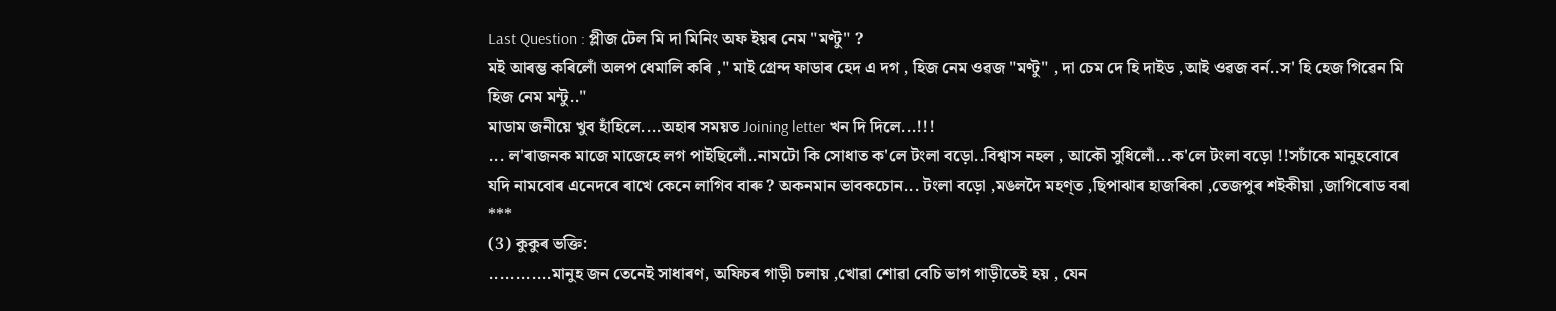Last Question : প্লীজ টেল মি দা মিনিং অফ ইয়ৰ নেম "মণ্টু" ?
মই আৰম্ভ কৰিলোঁ অলপ ধেমালি কৰি ," মাই গ্ৰেন্দ ফাডাৰ হেদ এ দগ , হিজ নেম ওৱজ "মণ্টু" , দা চেম দে হি দাইড ,আই ওৱজ বৰ্ন..স' হি হেজ গিৱেন মি হিজ নেম মন্টু.."
মাডাম জনীয়ে খুব হাঁহিলে....অহাৰ সময়ত Joining letter খন দি দিলে...!!!
... ল'ৰাজনক মাজে মাজেহে লগ পাইছিলোঁ..নামটো কি সোধাত ক'লে টংলা বড়ো..বিশ্বাস নহল , আকৌ সুধিলোঁ...ক'লে টংলা বড়ো !!সচাঁকে মানুহবোৰে যদি নামবোৰ এনেদৰে ৰাখে কেনে লাগিব বাৰু ? অকনমান ভাবকচোন... টংলা বড়ো ,মঙলদৈ মহণ্ত ,ছিপাঝাৰ হাজৰিকা ,তেজপুৰ শইকীয়া ,জাগিৰোড বৰা
***
(3) কুকুৰ ভক্তি:
............মানুহ জন তেনেই সাধাৰণ, অফিচৰ গাড়ী চলায় ,খোৱা শোৱা বেচি ভাগ গাড়ীতেই হয় , যেন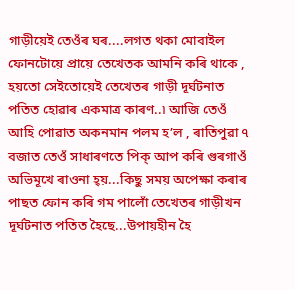গাড়ীয়েই তেওঁৰ ঘৰ....লগত থকা মোবাইল ফোনটোয়ে প্ৰায়ে তেখেতক আমনি কৰি থাকে , হয়তো সেইতোয়েই তেখেতৰ গাড়ী দূৰ্ঘটনাত পতিত হোৱাৰ একমাত্ৰ কাৰণ..৷ আজি তেওঁ আহি পোৱাত অকনমান পলম হ’ল , ৰাতিপুৱা ৭ বজাত তেওঁ সাধাৰণতে পিক্ আপ কৰি গুৰগাওঁ অভিমূখে ৰাওনা হ্য়...কিছু সময় অপেক্ষা কৰাৰ পাছত ফোন কৰি গম পালোঁ তেখেতৰ গাড়ীখন দূৰ্ঘটনাত পতিত হৈছে...উপায়হীন হৈ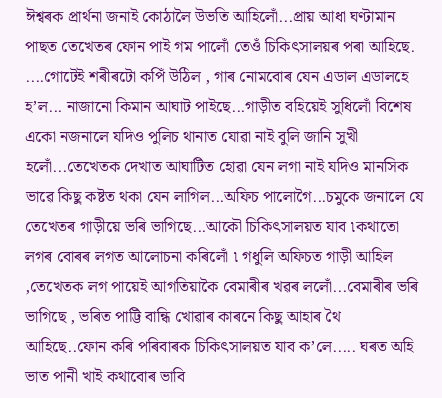ঈশ্বৰক প্ৰাৰ্থনা জনাই কোঠালৈ উভতি আহিলোঁ...প্ৰায় আধা ঘণ্টামান পাছত তেখেতৰ ফোন পাই গম পালোঁ তেওঁ চিকিৎসালয়ৰ পৰা আহিছে. ....গোটেই শৰীৰটো কপিঁ উঠিল , গাৰ নোমবোৰ যেন এডাল এডালহে হ’ল... নাজানো কিমান আঘাট পাইছে...গাড়ীত বহিয়েই সুধিলোঁ বিশেষ একো নজনালে যদিও পুলিচ থানাত যোৱা নাই বুলি জানি সুখী হলোঁ...তেখেতক দেখাত আঘাটিত হোৱা যেন লগা নাই যদিও মানসিক ভাৱে কিছু কষ্টত থকা যেন লাগিল...অফিচ পালোগৈ...চমুকে জনালে যে তেখেতৰ গাড়ীয়ে ভৰি ভাগিছে...আকৌ চিকিৎসালয়ত যাব ৷কথাতো লগৰ বোৰৰ লগত আলোচনা কৰিলোঁ ৷ গধুলি অফিচত গাড়ী আহিল ,তেখেতক লগ পায়েই আগতিয়াকৈ বেমাৰীৰ খৱৰ ললোঁ...বেমাৰীৰ ভৰি ভাগিছে , ভৰিত পাট্টি বান্ধি খোৱাৰ কাৰনে কিছু আহাৰ থৈ আহিছে..ফোন কৰি পৰিবাৰক চিকিৎসালয়ত যাব ক’লে..... ঘৰত অহি ভাত পানী খাই কথাবোৰ ভাবি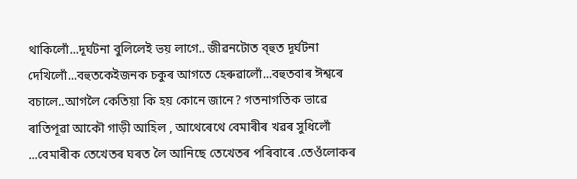থাকিলোঁ...দূৰ্ঘটনা বুলিলেই ভয় লাগে.. জীৱনটোত ব্হুত দূৰ্ঘটনা দেখিলোঁ...বহুতকেইজনক চকুৰ আগতে হেৰুৱালোঁ...বহুতবাৰ ঈশ্বৰে বচালে..আগলৈ কেতিয়া কি হয় কোনে জানে? গতনাগতিক ভাৱে ৰাতিপূৱা আকৌ গাড়ী আহিল , আথেৰেথে বেমাৰীৰ খৱৰ সুধিলোঁ ...বেমাৰীক তেখেতৰ ঘৰত লৈ আনিছে তেখেতৰ পৰিবাৰে .তেওঁলোকৰ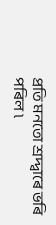প্ৰতি মনতো শ্ৰদ্দ্বাৰে ভৰি পৰিল ৷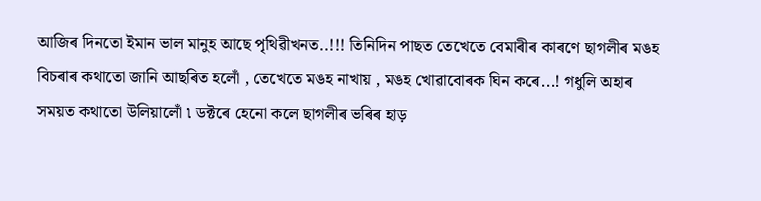আজিৰ দিনতো ইমান ভাল মানুহ আছে পৃথিৱীখনত..!!! তিনিদিন পাছত তেখেতে বেমাৰীৰ কাৰণে ছাগলীৰ মঙহ বিচৰাৰ কথাতো জানি আছৰিত হলোঁ , তেখেতে মঙহ নাখায় , মঙহ খোৱাবোৰক ঘিন কৰে...! গধুলি অহাৰ সময়ত কথাতো উলিয়ালোঁ ৷ ডক্টৰে হেনো কলে ছাগলীৰ ভৰিৰ হাড়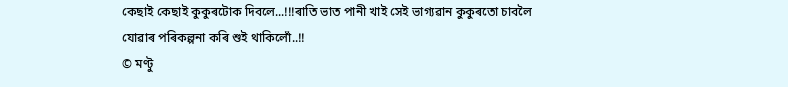কেছাই কেছাই কুকুৰটোক দিবলে...!!!ৰাতি ভাত পানী খাই সেই ভাগ্যৱান কুকুৰতো চাবলৈ যোৱাৰ পৰিকল্পনা কৰি শুই থাকিলোঁ..!!
© মণ্টু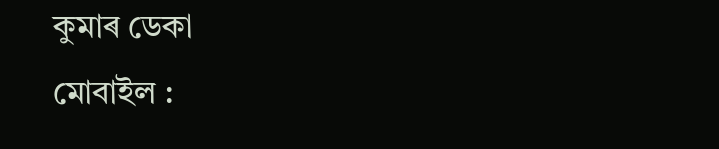কুমাৰ ডেকা
মোবাইল :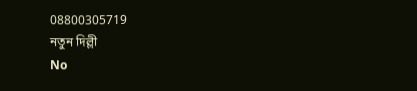08800305719
নতুন দিল্লী
No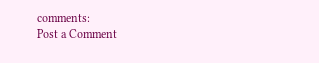comments:
Post a Comment